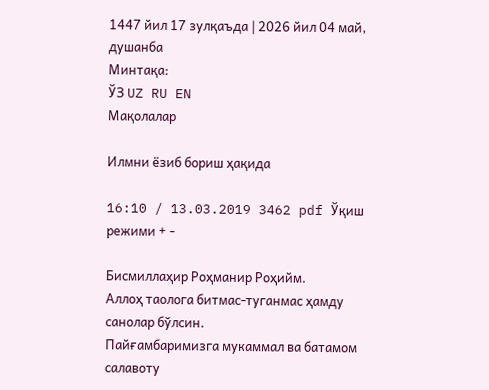1447 йил 17 зулқаъда | 2026 йил 04 май, душанба
Минтақа:
ЎЗ UZ RU EN
Мақолалар

Илмни ёзиб бориш ҳақида

16:10 / 13.03.2019 3462 pdf Ўқиш режими + -

Бисмиллаҳир Роҳманир Роҳийм.
Аллоҳ таолога битмас-туганмас ҳамду санолар бўлсин.
Пайғамбаримизга мукаммал ва батамом салавоту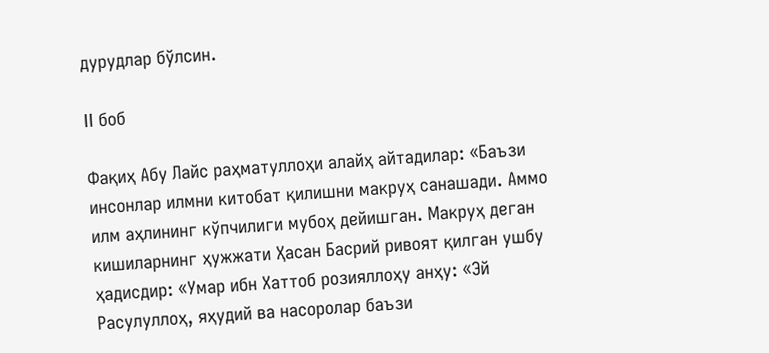дурудлар бўлсин.

II боб

Фақиҳ Абу Лайс раҳматуллоҳи алайҳ айтадилар: «Баъзи инсонлар илмни китобат қилишни макруҳ санашади. Аммо илм аҳлининг кўпчилиги мубоҳ дейишган. Макруҳ деган кишиларнинг ҳужжати Ҳасан Басрий ривоят қилган ушбу ҳадисдир: «Умар ибн Хаттоб розияллоҳу анҳу: «Эй Расулуллоҳ, яҳудий ва насоролар баъзи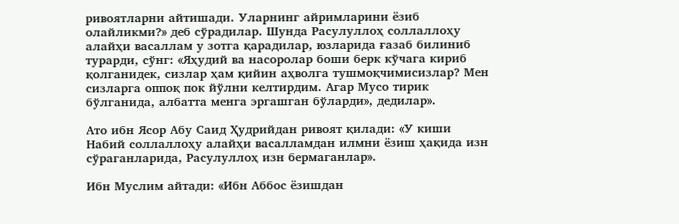ривоятларни айтишади. Уларнинг айримларини ёзиб олайликми?» деб сўрадилар. Шунда Расулуллоҳ соллаллоҳу алайҳи васаллам у зотга қарадилар, юзларида ғазаб билиниб турарди, сўнг: «Яҳудий ва насоролар боши берк кўчага кириб қолганидек, сизлар ҳам қийин аҳволга тушмоқчимисизлар? Мен сизларга оппоқ пок йўлни келтирдим. Агар Мусо тирик бўлганида, албатта менга эргашган бўларди», дедилар».

Ато ибн Ясор Абу Саид Ҳудрийдан ривоят қилади: «У киши Набий соллаллоҳу алайҳи васалламдан илмни ёзиш ҳақида изн сўраганларида, Расулуллоҳ изн бермаганлар».

Ибн Муслим айтади: «Ибн Аббос ёзишдан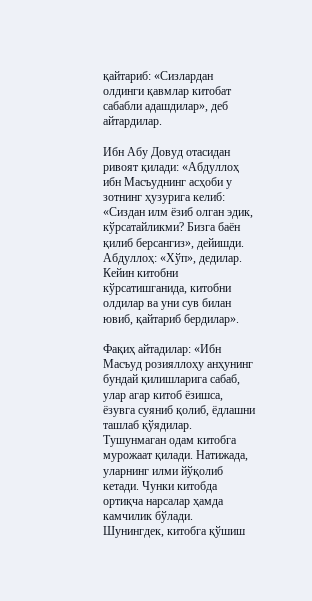қайтариб: «Сизлардан олдинги қавмлар китобат сабабли адашдилар», деб айтардилар.

Ибн Абу Довуд отасидан ривоят қилади: «Абдуллоҳ ибн Масъуднинг асҳоби у зотнинг ҳузурига келиб: «Сиздан илм ёзиб олган эдик, кўрсатайликми? Бизга баён қилиб берсангиз», дейишди. Абдуллоҳ: «Хўп», дедилар. Кейин китобни кўрсатишганида, китобни олдилар ва уни сув билан ювиб, қайтариб бердилар».

Фақиҳ айтадилар: «Ибн Масъуд розияллоҳу анҳунинг бундай қилишларига сабаб, улар агар китоб ёзишса, ёзувга суяниб қолиб, ёдлашни ташлаб қўядилар. Тушунмаган одам китобга мурожаат қилади. Натижада, уларнинг илми йўқолиб кетади. Чунки китобда ортиқча нарсалар ҳамда камчилик бўлади. Шунингдек, китобга қўшиш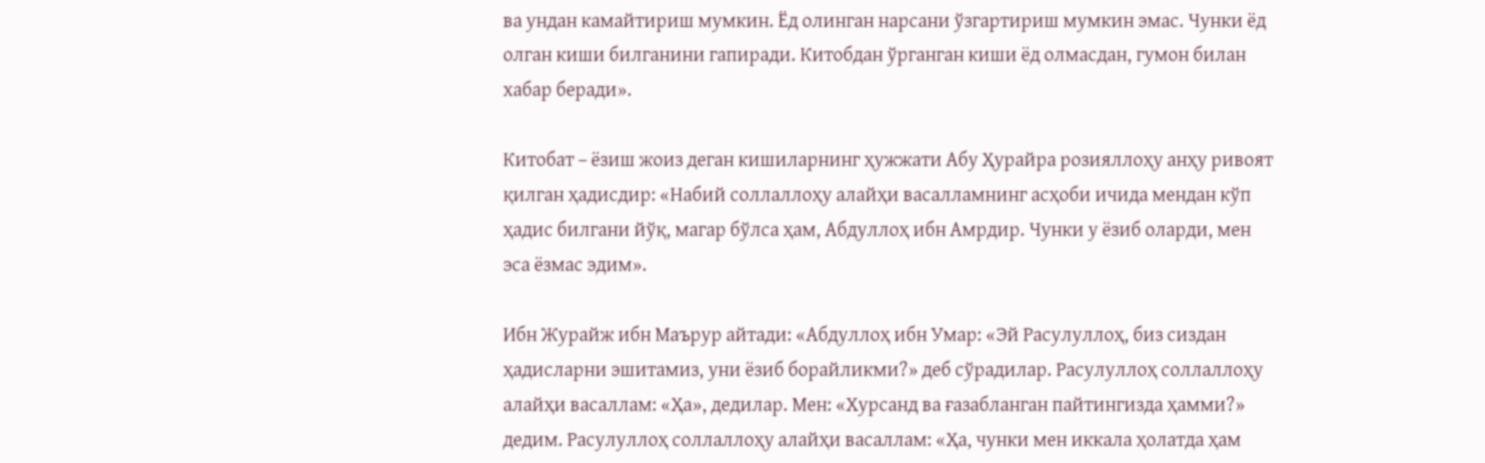ва ундан камайтириш мумкин. Ёд олинган нарсани ўзгартириш мумкин эмас. Чунки ёд олган киши билганини гапиради. Китобдан ўрганган киши ёд олмасдан, гумон билан хабар беради».

Китобат – ёзиш жоиз деган кишиларнинг ҳужжати Абу Ҳурайра розияллоҳу анҳу ривоят қилган ҳадисдир: «Набий соллаллоҳу алайҳи васалламнинг асҳоби ичида мендан кўп ҳадис билгани йўқ, магар бўлса ҳам, Абдуллоҳ ибн Амрдир. Чунки у ёзиб оларди, мен эса ёзмас эдим».

Ибн Журайж ибн Маърур айтади: «Абдуллоҳ ибн Умар: «Эй Расулуллоҳ, биз сиздан ҳадисларни эшитамиз, уни ёзиб борайликми?» деб сўрадилар. Расулуллоҳ соллаллоҳу алайҳи васаллам: «Ҳа», дедилар. Мен: «Хурсанд ва ғазабланган пайтингизда ҳамми?» дедим. Расулуллоҳ соллаллоҳу алайҳи васаллам: «Ҳа, чунки мен иккала ҳолатда ҳам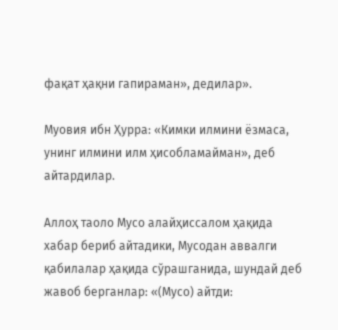фақат ҳақни гапираман», дедилар».

Муовия ибн Ҳурра: «Кимки илмини ёзмаса, унинг илмини илм ҳисобламайман», деб айтардилар.

Аллоҳ таоло Мусо алайҳиссалом ҳақида хабар бериб айтадики, Мусодан аввалги қабилалар ҳақида сўрашганида, шундай деб жавоб берганлар: «(Мусо) айтди: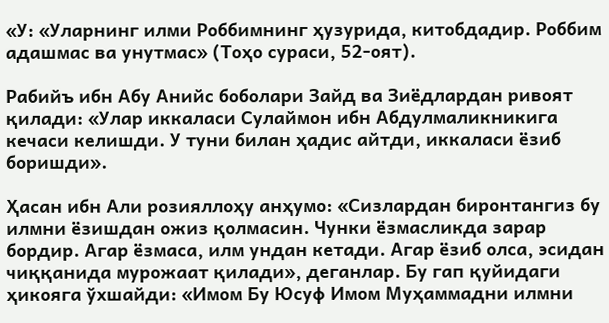«У: «Уларнинг илми Роббимнинг ҳузурида, китобдадир. Роббим адашмас ва унутмас» (Тоҳо сураси, 52-оят).

Рабийъ ибн Абу Анийс боболари Зайд ва Зиёдлардан ривоят қилади: «Улар иккаласи Сулаймон ибн Абдулмаликникига кечаси келишди. У туни билан ҳадис айтди, иккаласи ёзиб боришди».

Ҳасан ибн Али розияллоҳу анҳумо: «Сизлардан биронтангиз бу илмни ёзишдан ожиз қолмасин. Чунки ёзмасликда зарар бордир. Агар ёзмаса, илм ундан кетади. Агар ёзиб олса, эсидан чиққанида мурожаат қилади», деганлар. Бу гап қуйидаги ҳикояга ўхшайди: «Имом Бу Юсуф Имом Муҳаммадни илмни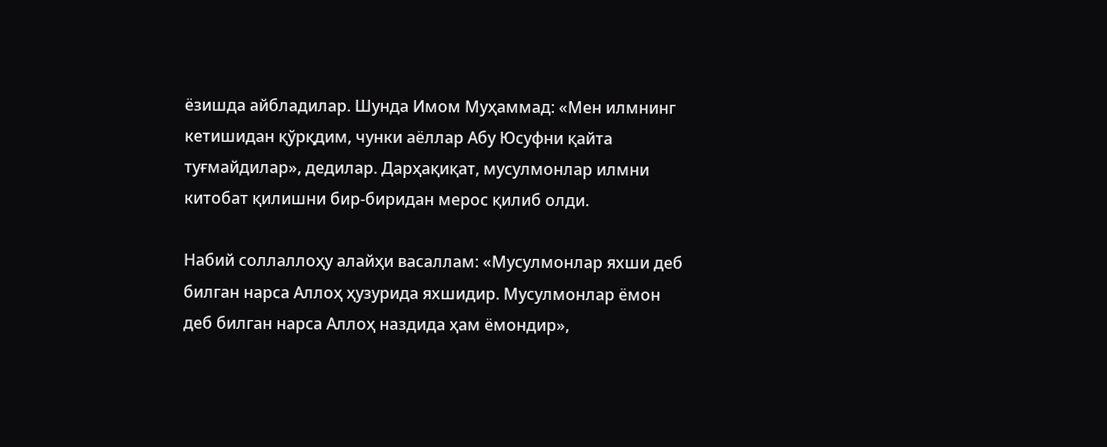ёзишда айбладилар. Шунда Имом Муҳаммад: «Мен илмнинг кетишидан қўрқдим, чунки аёллар Абу Юсуфни қайта туғмайдилар», дедилар. Дарҳақиқат, мусулмонлар илмни китобат қилишни бир-биридан мерос қилиб олди.

Набий соллаллоҳу алайҳи васаллам: «Мусулмонлар яхши деб билган нарса Аллоҳ ҳузурида яхшидир. Мусулмонлар ёмон деб билган нарса Аллоҳ наздида ҳам ёмондир»,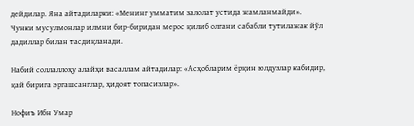дейдилар. Яна айтадиларки: «Менинг умматим залолат устида жамланмайди». Чунки мусулмонлар илмни бир-биридан мерос қилиб олгани сабабли тутилажак йўл дадиллар билан тасдиқланади.

Набий соллаллоҳу алайҳи васаллам айтадилар: «Асҳобларим ёрқин юлдузлар кабидир, қай бирига эргашсанглар, ҳидоят топасизлар».

Нофиъ Ибн Умар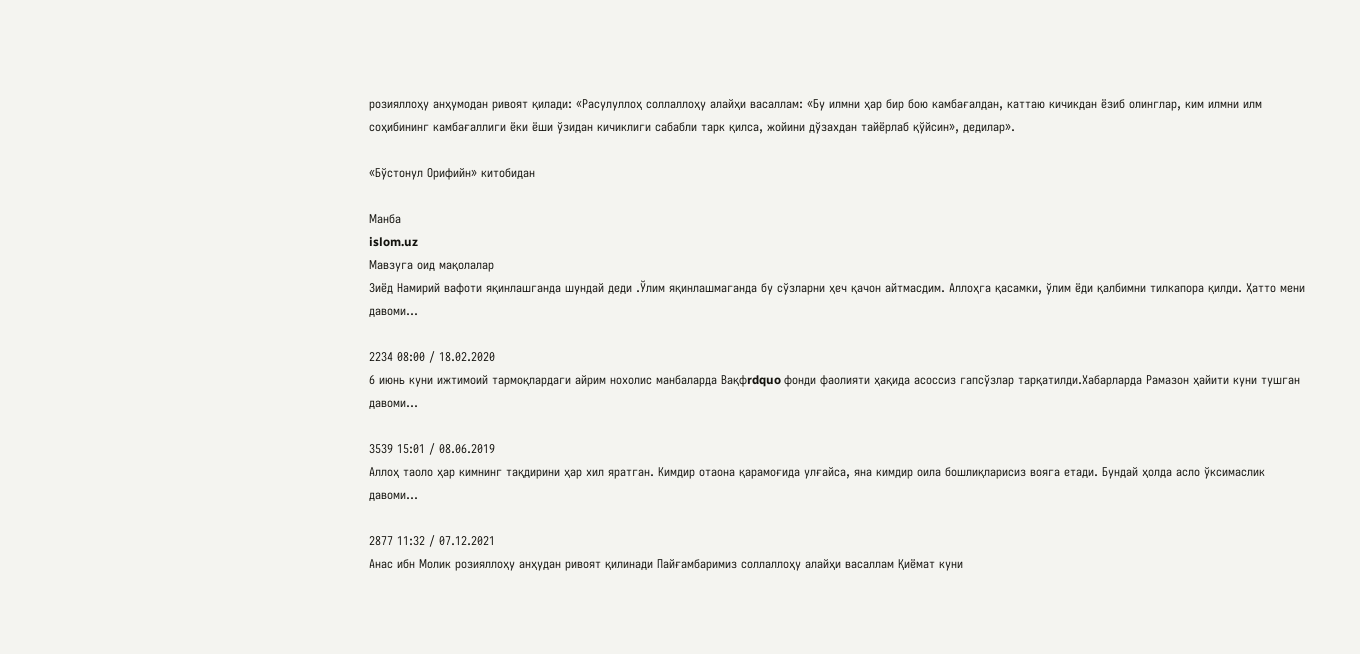розияллоҳу анҳумодан ривоят қилади: «Расулуллоҳ соллаллоҳу алайҳи васаллам: «Бу илмни ҳар бир бою камбағалдан, каттаю кичикдан ёзиб олинглар, ким илмни илм соҳибининг камбағаллиги ёки ёши ўзидан кичиклиги сабабли тарк қилса, жойини дўзахдан тайёрлаб қўйсин», дедилар».

«Бўстонул Орифийн» китобидан

Манба
islom.uz
Мавзуга оид мақолалар
Зиёд Намирий вафоти яқинлашганда шундай деди .Ўлим яқинлашмаганда бу сўзларни ҳеч қачон айтмасдим. Аллоҳга қасамки, ўлим ёди қалбимни тилкапора қилди. Ҳатто мени давоми...

2234 08:00 / 18.02.2020
6 июнь куни ижтимоий тармоқлардаги айрим нохолис манбаларда Вақфrdquo фонди фаолияти ҳақида асоссиз гапсўзлар тарқатилди.Хабарларда Рамазон ҳайити куни тушган давоми...

3539 15:01 / 08.06.2019
Аллоҳ таоло ҳар кимнинг тақдирини ҳар хил яратган. Кимдир отаона қарамоғида улғайса, яна кимдир оила бошлиқларисиз вояга етади. Бундай ҳолда асло ўксимаслик давоми...

2877 11:32 / 07.12.2021
Анас ибн Молик розияллоҳу анҳудан ривоят қилинади Пайғамбаримиз соллаллоҳу алайҳи васаллам Қиёмат куни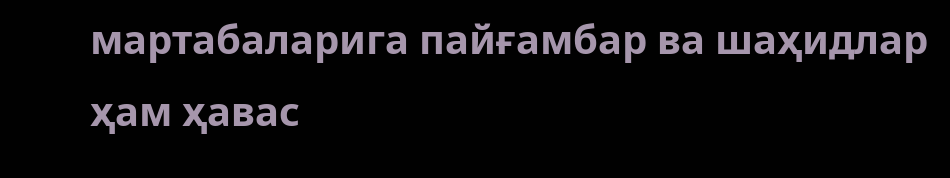мартабаларига пайғамбар ва шаҳидлар ҳам ҳавас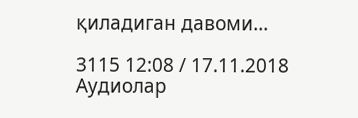қиладиган давоми...

3115 12:08 / 17.11.2018
Аудиолар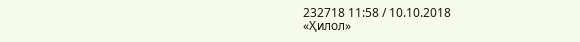232718 11:58 / 10.10.2018
«Ҳилол»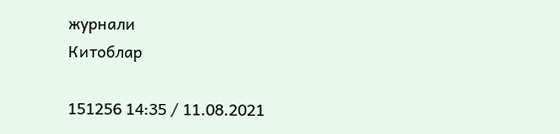журнали
Китоблар

151256 14:35 / 11.08.2021